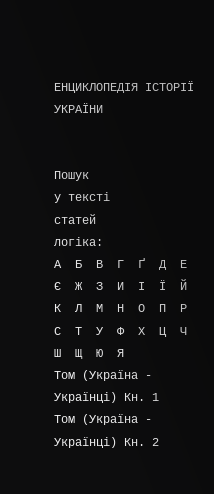ЕНЦИКЛОПЕДІЯ ІСТОРІЇ УКРАЇНИ


Пошук
у тексті
статей
логіка:
А  Б  В  Г  Ґ  Д  Е  Є  Ж  З  И  І  Ї  Й  К  Л  М  Н  О  П  Р  С  Т  У  Ф  Х  Ц  Ч  Ш  Щ  Ю  Я
Том (Україна - Українці) Кн. 1    Том (Україна - Українці) Кн. 2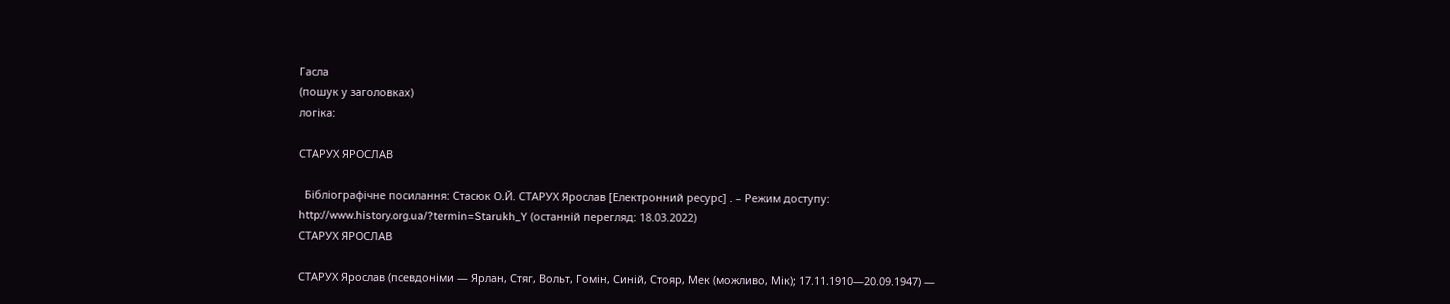Гасла
(пошук у заголовках)
логіка:

СТАРУХ ЯРОСЛАВ

  Бібліографічне посилання: Стасюк О.Й. СТАРУХ Ярослав [Електронний ресурс] . – Режим доступу: http://www.history.org.ua/?termin=Starukh_Y (останній перегляд: 18.03.2022)
СТАРУХ ЯРОСЛАВ

СТАРУХ Ярослав (псевдоніми — Ярлан, Стяг, Вольт, Гомін, Синій, Стояр, Мек (можливо, Мік); 17.11.1910—20.09.1947) —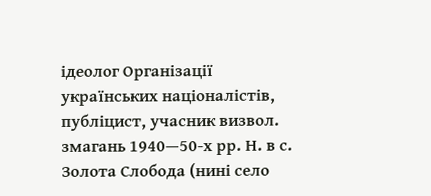ідеолог Організації українських націоналістів, публіцист, учасник визвол. змагань 1940—50-х рр. Н. в с. Золота Слобода (нині село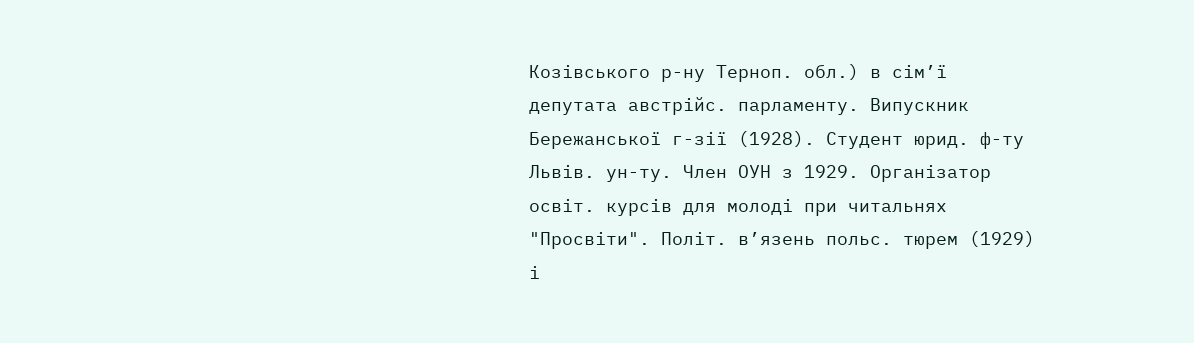Козівського р-ну Терноп. обл.) в сім’ї депутата австрійс. парламенту. Випускник Бережанської г-зії (1928). Студент юрид. ф-ту Львів. ун-ту. Член ОУН з 1929. Організатор освіт. курсів для молоді при читальнях "Просвіти". Політ. в’язень польс. тюрем (1929) і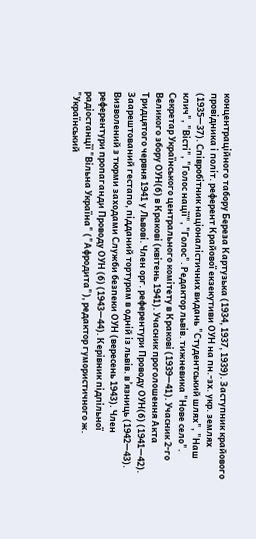концентраційного табору Береза Картузька (1934, 1937, 1939). Заступник крайового провідника і політ. референт Крайової екзекутиви ОУН на пн.-зх. укр. землях (1935—37). Співробітник націоналістичних видань "Студентський шлях", "Наш клич", "Вісті", "Голос нації", "Голос". Редактор львів. тижневика "Нове село". Секретар Українського центрального комітету в Кракові (1939—41). Учасник 2-го Великого збору ОУН(б) в Кракові (квітень 1941). Учасник проголошення Акта Тридцятого червня 1941 у Львові. Член орг. референтури Проводу ОУН(б) (1941—42). Заарештований гестапо, підданий тортурам в одній із львів. в’язниць (1942—43). Визволений з тюрми заходами Служби безпеки ОУН (вересень 1943). Член референтури пропаганди Проводу ОУН (б) (1943—44). Керівник підпільної радіостанції "Вільна Україна" ("Афродита"), редактор гумористичного ж. "Український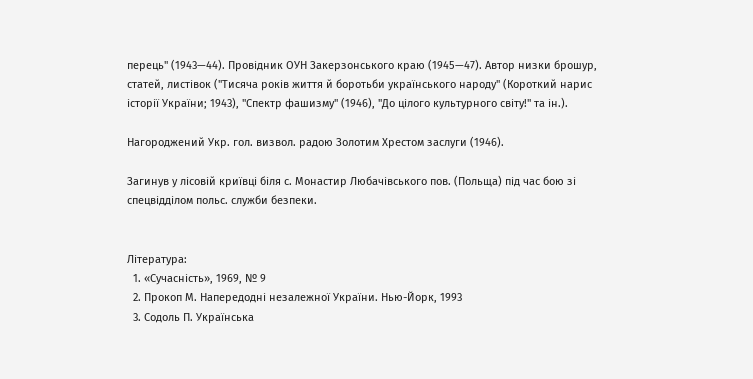перець" (1943—44). Провідник ОУН Закерзонського краю (1945—47). Автор низки брошур, статей, листівок ("Тисяча років життя й боротьби українського народу" (Короткий нарис історії України; 1943), "Спектр фашизму" (1946), "До цілого культурного світу!" та ін.).

Нагороджений Укр. гол. визвол. радою Золотим Хрестом заслуги (1946).

Загинув у лісовій криївці біля с. Монастир Любачівського пов. (Польща) під час бою зі спецвідділом польс. служби безпеки.


Література:
  1. «Сучасність», 1969, № 9
  2. Прокоп М. Напередодні незалежної України. Нью-Йорк, 1993
  3. Содоль П. Українська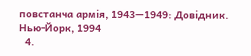повстанча армія, 1943—1949: Довідник. Нью-Йорк, 1994
  4.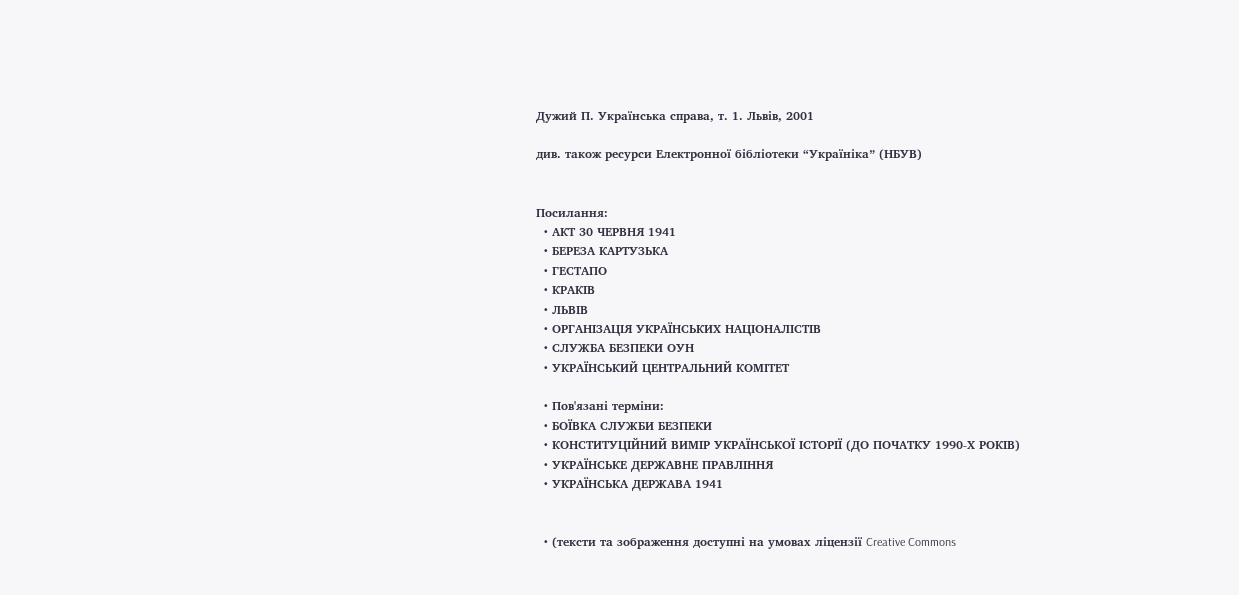Дужий П. Українська справа, т. 1. Львів, 2001

див. також ресурси Електронної бібліотеки “Україніка” (НБУВ)


Посилання:
  • АКТ 30 ЧЕРВНЯ 1941
  • БЕРЕЗА КАРТУЗЬКА
  • ГЕСТАПО
  • КРАКІВ
  • ЛЬВІВ
  • ОРГАНІЗАЦІЯ УКРАЇНСЬКИХ НАЦІОНАЛІСТІВ
  • СЛУЖБА БЕЗПЕКИ ОУН
  • УКРАЇНСЬКИЙ ЦЕНТРАЛЬНИЙ КОМІТЕТ

  • Пов'язані терміни:
  • БОЇВКА СЛУЖБИ БЕЗПЕКИ
  • КОНСТИТУЦІЙНИЙ ВИМІР УКРАЇНСЬКОЇ ІСТОРІЇ (ДО ПОЧАТКУ 1990-Х РОКІВ)
  • УКРАЇНСЬКЕ ДЕРЖАВНЕ ПРАВЛІННЯ
  • УКРАЇНСЬКА ДЕРЖАВА 1941


  • (тексти та зображення доступні на умовах ліцензії Creative Commons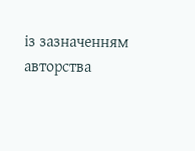із зазначенням авторства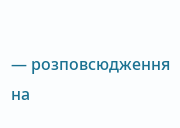— розповсюдження на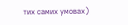тих самих умовах)